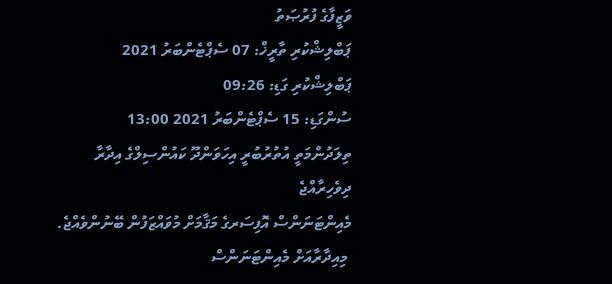ވަޒީފާގެ ފުރުޞަތު
ޕަބްލިޝްކުރި ތާރީޚް: 07 ސެޕްޓެންބަރު 2021
ޕަބްލިޝްކުރި ގަޑި: 09:26
ސުންގަޑި: 15 ސެޕްޓެންބަރު 2021 13:00
ތިލަދުންމަތީ އުތުރުބުރީ އިހަވަންދޫ ކައުންސިލްގެ އިދާރާ
ދިވެހިރާއްޖެ
މެއިންޓަނަންސް އޮފިސަރގެ މަޤާމަށް މުވައްޒަފުން ބޭނުންވެއްޖެ.
 މިއިދާރާއަށް މެއިންޓަނަންސް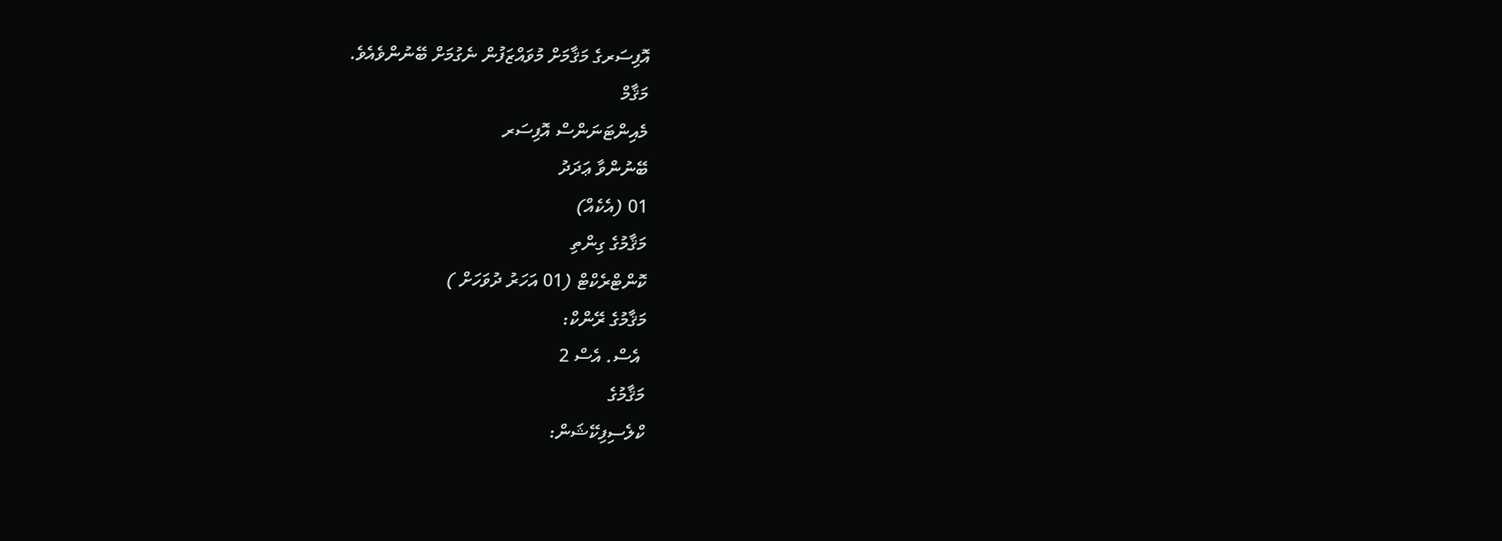އޮފިސަރގެ މަޤާމަށް މުވައްޒަފުން ނެގުމަށް ބޭނުންވެއެވެ.
މަޤާމް
މެއިންޓަނަންސް އޮފިސަރ
ބޭނުންވާ ޢަދަދު
01 (އެކެއް)
މަޤާމުގެ ގިންތި
ކޮންޓްރެކްޓް (01 އަހަރު ދުވަހަށް )
މަޤާމުގެ ރޭންކް:
 އެސް. އެސް 2
މަޤާމުގެ
ކްލެސިފިކޭޝަން: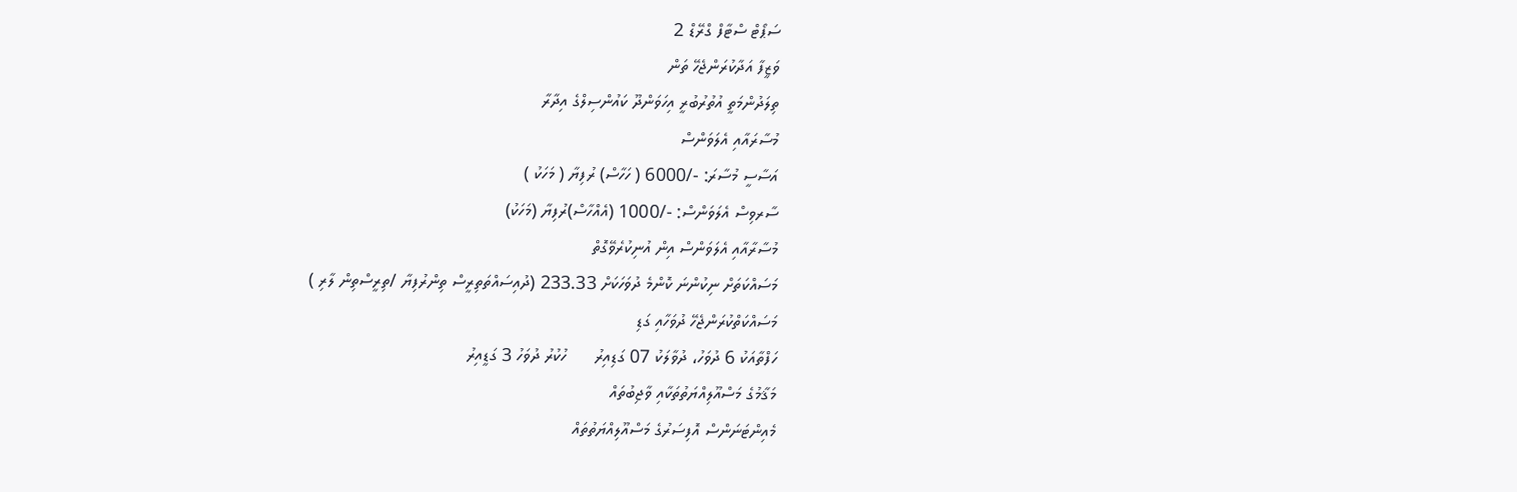ސަޕޯޓް ސްޓާފް ގްރޭޑް 2
ވަޒީފާ އަދާކުރަންޖެހޭ ތަން
ތިލަދުންމަތީ އުތުރުބުރީ އިހަވަންދޫ ކައުންސިލްގެ އިދާރާ
މުސާރައާއި އެލަވަންސް
އަސާސީ މުސާރަ: -/6000 ( ހަހާސް) ރުފިޔާ ( މަހަކު )
ސާރވިސް އެލަވަންސް: -/1000 (އެއްހާސް)ރުފިޔާ (މަހަކު)
މުސާރާއާއި އެލަވަންސް އިން އުނިކުރެވޭގޮތް
މަސައްކަތަށް ނިކުންނަ ކޮންމެ ދުވަހަކަށް 233.33 (ދުއިސައްތަތިރީސް ތިންރުފިޔާ /ތިރީސްތިން ލާރި )
މަސައްކަތްކުރަންޖެހޭ ދުވަހާއި ގަޑި
ހަފްތާއަކު 6 ދުވަހު، ދުވާލަކު 07 ގަޑިއިރު      ހުކުރު ދުވަހު 3 ގަޑީއިރު
މަޤާމުގެ މަސްއޫލިއްޔަތުތަކާއި ވާޖިބުތައް
މެއިންޓަނަންސް އޮފިސަރުގެ މަސްއޫލިއްޔަތުތައް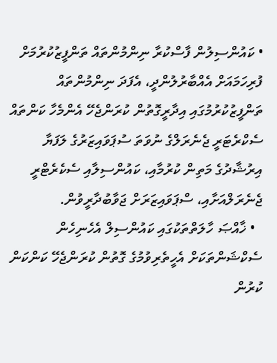• ކައުންސިލުން ފާސްކުރާ ނިންމުންތައް ތަންފީޒުކުރުމަށް ފުރިހަމައަށް އެއްބާރުލުންދީ، އެފަދަ ނިންމުންތައް ތަންފީޒުކުރުމުގައި އިދާރީގޮތުން ކުރަންޖެހޭ އެންމެހާ ކަންތައް ސެކްރެޓަރީ ޖެނެރަލްގެ ނުވަތަ ސުޕަވައިޒަރުގެ ލަފަޔާ އިރުޝާދުގެ މަތިން ކުރުމާއި، ކައުންސިލާއި ސެކެރެޓްރީ ޖެނެރަލްއަށާއި، ސްޕަވައިޒަރަށް ޖަވާބުދާރީވުން.
  • ޚާއްޞަ ހާލަތްތަކުގައި ކައުންސިލް އެހެނިހެން ސެކްޝަންތަކަށް އެހީތެރިވުމުގެ ގޮތުން ކުރަންޖެހޭ ކަންކަން ކުރުން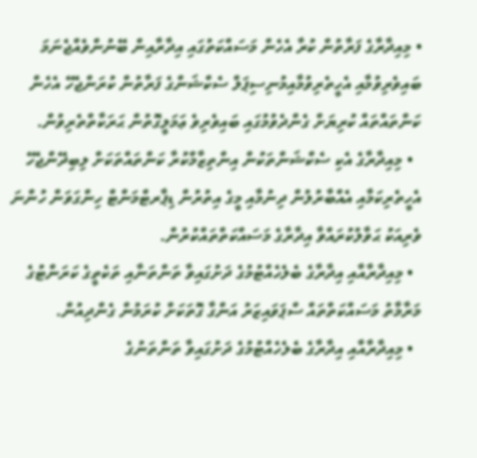• މިއިދާރާގެ ފަރާތުން ކުރާ އެހެން މަސައްކަތުގައި އިދާރާއިން ބޭނުންވެއްޖެނަމަ ބައިވެރިވުމާއި އެހީތެރިވުމާއިމުނިސިޕަލް ސެކްޝަންގެ ފަރާތުން ކުރަންޖެހޭ އެހެން ކަންތައްތައް ކުރިޔަށް ގެންދެވުމުގައި ބައިވެރިވެ ޢަމަލީގޮތުން ޙަރަކާތްތެރިވުން.
  • މިއިދާރާގެ އެކި ސެކްޝަންތަކުން އިންތިޒާމްކުރާ ކަންތައްތަކަށް ލިބިދޭންޖެހޭ އެހީތެރިކަމާއި އެއްބާރުލުން ދިނުމާއި މީގެ އިތުރުން ޑިޕާރޓްމަންޓް ހިންގަވަން ހުންނަ ވެރިއަކު ޙަވާލުކުރައްވާ އިދާރާގެ މަސައްކަތްތައްކުރުން.
  • މިއިދާރާއާއި އިދާރާގެ ބެލެހެއްޓުމުގެ ދަށުގައިވާ ތަންތަނާއި ތަކެތީގެ ކަރަންޓުގެ މަރާމާތު މަސައްކަތްތައް ސްޕަވައިޒަރު އަންގާ ގޮތަކަށް ކުރަމުން ގެންދިއުން.
  • މިއިދާރާއާއި އިދާރާގެ ބެލެހެއްޓުމުގެ ދަށުގައިވާ ތަންތަނުގެ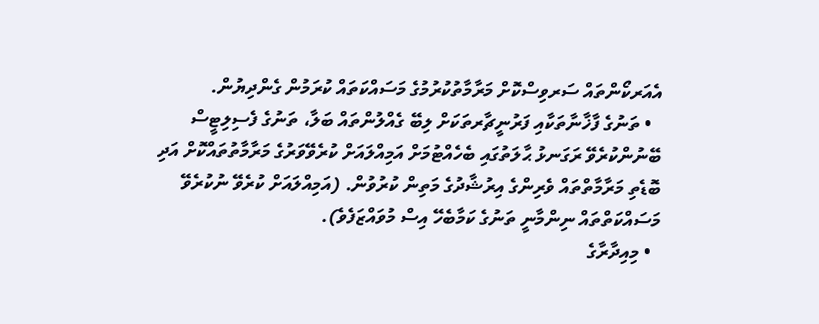އެއަރކޯންތައް ސަރވިސްކޮށް މަރާމާތުކުރުމުގެ މަސައްކަތައް ކުރަމުން ގެންދިޔުން.
  • ތަނުގެ ފާޚާނާތަކާއި ފަރުނީޗާރތަކަށް ލިބޭ ގެއްލުންތައް ބަލާ، ތަނުގެ ފެސިލިޓީސް ބޭނުންކުރެވޭ ރަގަނޅު ޙާލަތުގައި ބެހެއްޓުމަށް އަމިއްލައަށް ކުރެވޭވަރުގެ މަރާމާތުތައްކޮށް އަދި ބޮޑެތި މަރާމާތްތައް ވެރިންގެ އިރުޝާދުގެ މަތިން ކުރުވުން. (އަމިއްލައަށް ކުރެވޭ ނުކުރެވޭ މަސައްކަތްތައް ނިންމާނީ ތަނުގެ ކަމާބެހޭ އިސް މުވައްޒަފެވެ).
  • މިއިދާރާގެ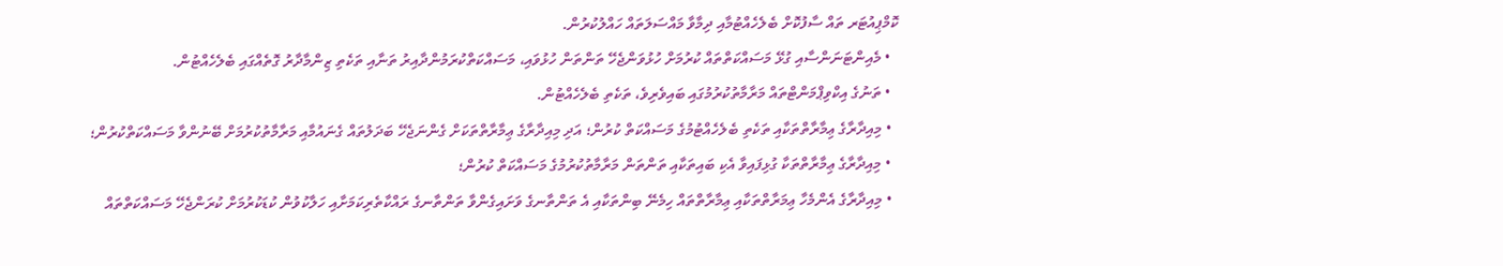ކޮމްޕިއުޓަރ ތައް ސާފުކޮށް ބެލެހެއްޓުމާއި ދިމާވާ މައްސަލަތައް ހައްލުކުރުން.
  • މެއިންޓަނަންސާއި ގުޅޭ މަސައްކަތްތައް ކުރުމަށް ހުޅުވަންޖެހޭ ތަންތަން ހުޅުވައި، މަސައްކަތްކުރަމުންދާއިރު ތަނާއި ތަކެތި ޒިންމާދާރު ގޮތެއްގައި ބެލެހެއްޓުން.
  • ތަނުގެ އިކްވިޕްމަންޓްތައް މަރާމާތުކުރުމުގައި ބައިވެރިވެ، ތަކެތި ބެލެހެއްޓުން.
  • މިއިދާރާގެ ޢިމާރާތްތަކާއި ތަކެތި ބެލެހެއްޓުމުގެ މަސައްކަތް ކުރުން؛ އަދި މިއިދާރާގެ ޢިމާރާތްތަކަށް ގެންނަޖެހޭ ބަދަލުތައް ގެނައުމާއި މަރާމާތުކުރުމަށް ބޭނުންވާ މަސައްކަތްކުރުން؛
  • މިއިދާރާގެ ޢިމާރާތްތަކާ ގުޅިފައިވާ އެކި ބައިތަކާއި ތަންތަން މަރާމާތުކުރުމުގެ މަސައްކަތް ކުރުން؛
  • މިއިދާރާގެ އެންމެހާ ޢިމަރާތްތަކާއި ޢިމާރާތްތައް ހިމެނޭ ބިންތަކާއި އެ ތަންތާނގެ ވަށައިގެންވާ ތަންތާނގެ ރައްކާތެރިކަމަށާއި ހަލާކުވުން ކުޑަކުރުމަށް ކުރަންޖެހޭ މަސައްކަތްތައް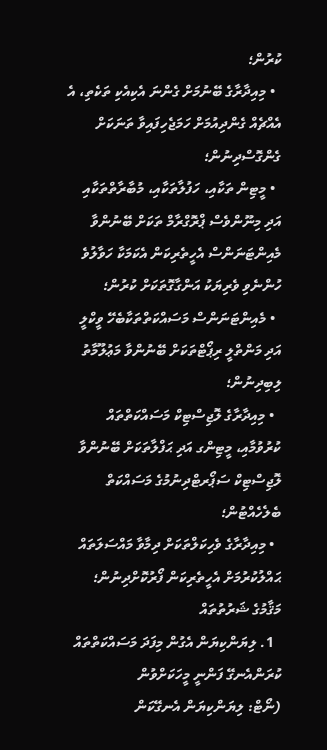ކުރުން؛
  • މިއިދާރާގެ ބޭނުމަށް ގެންނަ އެކިއެކި ތަކެތި، އެ އެއްޗެއް ގެންދިއުމަށް ހަމަޖެހިފައިވާ ތަނަކަށް ގެންގޮސްދިނުން؛
  • މީޓިން ތަކާއި، ހަފުލާތަކާއި، މުބާރާތްތަކާއި އަދި މިނޫންވެސް ޕްރޮގްރާމް ތަކަށް ބޭނުންވާ މެއިންޓަނަންސް އެހީތެރިކަން އެކަމަކާ ހަވާލުވެ ހުންނެވި ވެރިޔަކު އަންގާގޮތަކަށް ކުރުން؛
  • މެއިންޓަނަންސް މަސައްކަތްތަކާބެހޭ ވީކްލީ އަދި މަންތްލީ ރިޕޯޓްތަކަށް ބޭނުންވާ މަޢުލޫމާތު ލިބިދިނުން؛
  • މިއިދާރާގެ ލޮޖިސްޓިކް މަސައްކަތްތައް ކުރުވުމާއި، މީޓިންގ އަދި ޙަފްލާތަކަށް ބޭނުންވާ ލޮޖިސްޓިކް ސަޕޯރޓްދިނުމުގެ މަސައްކަތް ބެލެހެއްޓުން؛
  • މިއިދާރާގެ ވެހިކަލްތަކަށް ދިމާވާ މައްސަލަތައް ޙައްލުކުރުމަށް އެހީތެރިކަން ފޯރުކޮށްދިނުން؛
މަޤާމުގެ ޝަރުތުތައް
  1. ލިޔަންކިޔަން އެގުން މިފަދަ މަސައްކަތްތައް ކުރަންއެނގޭ ފަންނީ މީހަކަށްވުން
(ނޯޓް: ލިޔަންކިޔަން އެނގޭކަން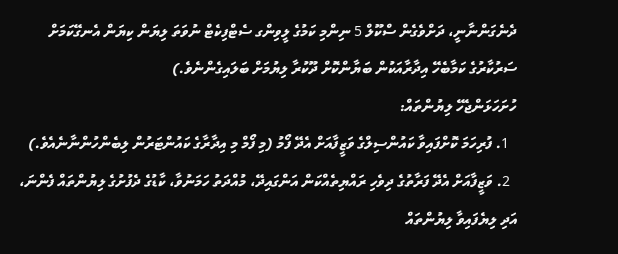ދެނެގަންނާނީ، ދަށްވެގެން ސްކޫލް 5 ނިންމި ކަމުގެ ލީވިންގ ސެޓްފިކެޓް ނުވަތަ ލިޔަން ކިޔަން އެނގޭކަމަށް ސަރުކާރުގެ ކަމާބެހޭ އިދާރާއަކުން ބަޔާންކޮށް ދޫކުރާ ލިޔުމަށް ބަލައިގެންނެވެ.)
ހުށަހަޅަންޖެހޭ ލިޔުންތައް:
  1. ފުރިހަމަ ކޮށްފައިވާ ކައުންސިލްގެ ވަޒީފާއަށް އެދޭ ފޯމު (މި ފޯމް މި އިދާރާގެ ކައުންޓަރުން ލިބެންހުންނާނެއެވެ.)
  2. ވަޒީފާއަށް އެދޭ ފަރާތުގެ ދިވެހި ރައްޔިތެއްކަން އަންގައިދޭ، މުއްދަތު ހަމަނުވާ، ކާޑުގެ ދެފުށުގެ ލިޔުންތައް ފެންނަ، އަދި ލިޔެފައިވާ ލިޔުންތައް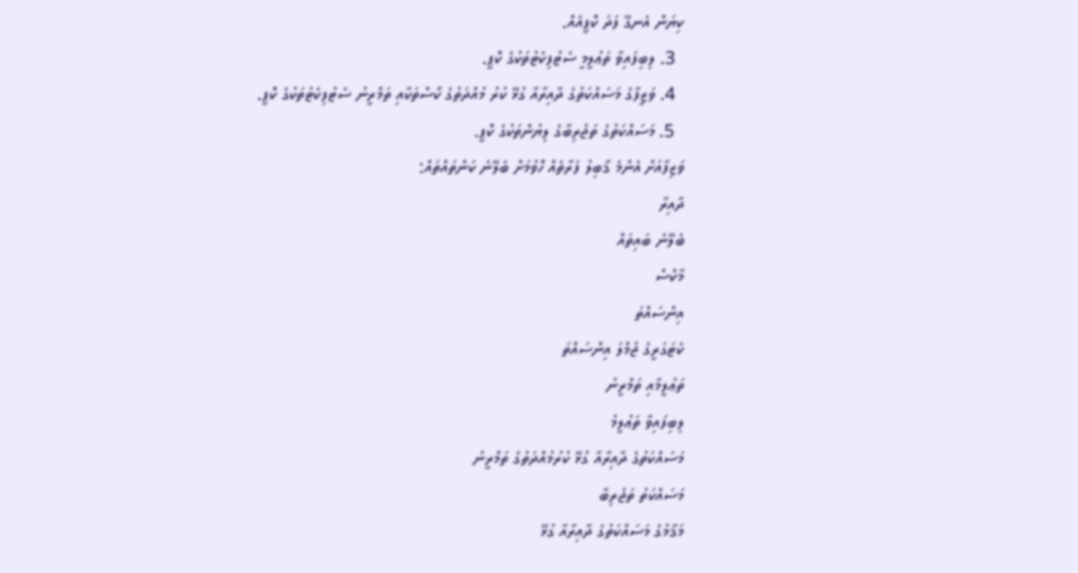ކިޔަން އެނގޭ ފަދަ ކޮޕީއެއް.
  3. ލިބިފައިވާ ތަޢުލީމީ ސެޓުފިކެޓުތަކުގެ ކޮޕީ.
  4. ވަޒީފާގެ މަސައްކަތުގެ ދާއިރާއާ ގުޅޭ ކުރު މުއްދަތުގެ ކޯސްތަކާއި ތަމްރީނު ސެޓުފިކެޓުތަކުގެ ކޮޕީ.
  5. މަސައްކަތުގެ ތަޖުރިބާގެ ލިޔުންތަކުގެ ކޮޕީ.
ވަޒިފާއަށް އެންމެ ޤާބިލު ފަރާތެއް ހޮވުމަށް ބެލޭނެ ކަންތައްތައް:
ދާއިރާ
ބެލޭނެ ބައިތައް
މާކްސް
އިންސައްތަ
ކެޓަގަރީގެ ޖުމްލަ އިންސައްތަ
ތަޢުލީމާއި ތަމްރީނު
ލިބިފައިވާ ތަޢުލީމު
މަސައްކަތުގެ ދާއިރާއާ ގުޅޭ ކުރުމުއްދަތުގެ ތަމްރީނު
މަސައްކަތު ތަޖުރިބާ
މަޤާމުގެ މަސައްކަތުގެ ދާއިރާއާ ގުޅޭ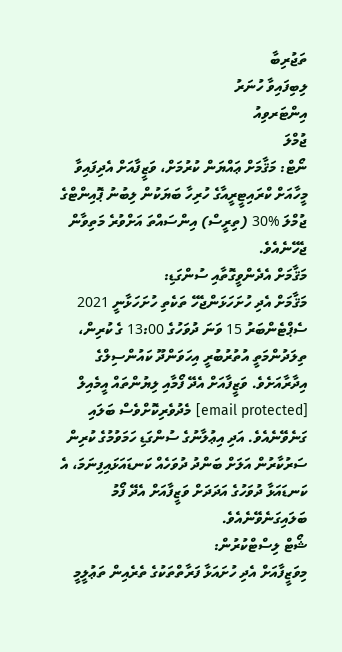ތަޖުރިބާ
ލިބިފައިވާ ހުނަރު
އިންޓަރވިއު
ޖުމްލަ
ނޯޓް: މަޤާމަށް ޢައްޔަން ކުރުމަށް، ވަޒީފާއަށް އެދިފައިވާ މީހާއަށް ކްރައިޓީރީއާގެ ހުރިހާ ބަޔަކުން ލިބުނު ޕޮއިންޓްގެ ޖުމްލަ %30 (ތިރީސް) އިންސައްތަ އަށްވުރެ މަތިވާން ޖެހޭނެއެވެ.
މަޤާމަށް އެދެންވީގޮތާއި ސުންގަޑި:
މަޤާމަށް އެދި ހުށަހަޅަންޖެހޭ ތަކެތި ހުށަހަޅާނީ 2021 ސެޕްޓެންބަރު 15 ވަނަ ދުވަހުގެ 13:00 ގެ ކުރިން، ތިލަދުންމަތީ އުތުރުބުރީ އިހަވަންދޫ ކައުންސިލްގެ އިދާރާއަށެވެ. ވަޒީފާއަށް އެދޭ ފޯމާއި ލިޔުންތައް އީމެއިލް [email protected] މެދުވެރިކޮށްވެސް ބަލައި ގަނެވޭނެއެވެ. އަދި އިޢުލާނުގެ ސުންގަޑި ހަމަވުމުގެ ކުރިން ސަރުކާރުން އަލަށް ބަންދު ދުވަހެއް ކަނޑައަޅައިފިނަމަ، އެ ކަނޑައަޅާ ދުވަހުގެ އަދަދަށް ވަޒީފާއަށް އެދޭ ފޯމު ބަލައިގަނެވޭނެއެވެ.
ޝޯޓް ލިސްޓްކުރުން:
މިވަޒީފާއަށް އެދި ހުށައަޅާ ފަރާތްތަކުގެ ތެރެއިން ތަޢުލީމީ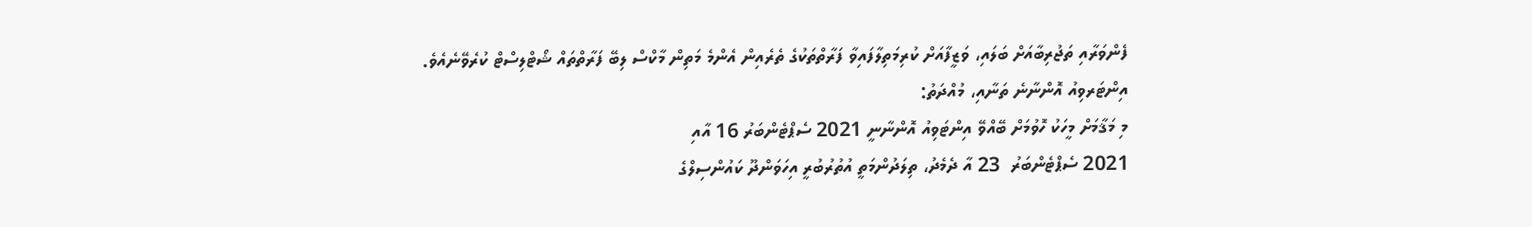ފެންވަރާއި ތަޖުރިބާއަށް ބަލައި، ވަޒީފާއަށް ކުރިމަތިލާފައިވާ ފަރާތްތަކުގެ ތެރެއިން އެންމެ މަތިން މާކްސް ލިބޭ ފަރާތްތައް ޝޯޓްލިސްޓް ކުރެވޭނެއެވެ.
އިންޓަރވިއު އޮންނާނެ ތަނާއި، މުއްދަތު:
މި މަޤާމަށް މީހަކު ހޮވުމަށް ބޭއްވޭ އިންޓަވިއު އޮންނާނީ 2021 ސެޕްޓެންބަރު 16 އާއި
2021 ސެޕްޓެންބަރު  23 އާ ދެމެދު، ތިލަދުންމަތީ އުތުރުބުރީ އިހަވަންދޫ ކައުންސިލްގެ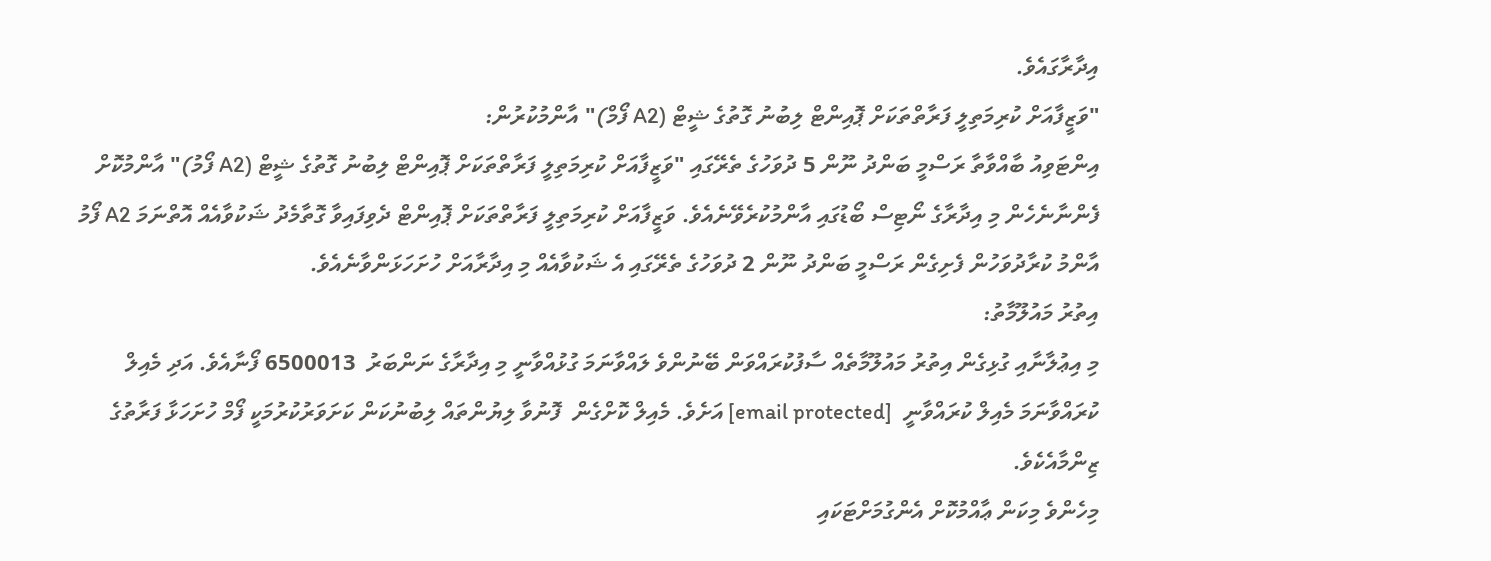އިދާރާގައެވެ.
"ވަޒީފާއަށް ކުރިމަތިލީ ފަރާތްތަކަށް ޕޮއިންޓް ލިބުނު ގޮތުގެ ޝީޓް (A2 ފޯމް)" އާންމުކުރުން:
އިންޓަވިއު ބާއްވާތާ ރަސްމީ ބަންދު ނޫން 5 ދުވަހުގެ ތެރޭގައި "ވަޒީފާއަށް ކުރިމަތިލީ ފަރާތްތަކަށް ޕޮއިންޓް ލިބުނު ގޮތުގެ ޝީޓް (A2 ފޯމު)" އާންމުކޮށް ފެންނާނެހެން މި އިދާރާގެ ނޯޓިސް ބޯޑުގައި އާންމުކުރެވޭނެއެވެ. ވަޒީފާއަށް ކުރިމަތިލީ ފަރާތްތަކަށް ޕޮއިންޓް ދެވިފައިވާ ގޮތާމެދު ޝަކުވާއެއް އޮތްނަމަ A2 ފޯމު އާންމު ކުރާދުވަހުން ފެށިގެން ރަސްމީ ބަންދު ނޫން 2 ދުވަހުގެ ތެރޭގައި އެ ޝަކުވާއެއް މި އިދާރާއަށް ހުށަހަޅަންވާނެއެވެ.
އިތުރު މައުލޫމާތު:
މި އިޢުލާނާއި ގުޅިގެން އިތުރު މައުލޫމާތެއް ސާފުކުރައްވަން ބޭނުންވެ ލައްވާނަމަ ގުޅުއްވާނީ މި އިދާރާގެ ނަންބަރު  6500013 ފޯނާއެވެ. އަދި މެއިލް ކުރައްވާނަމަ މެއިލް ކުރައްވާނީ  [email protected] އަށެވެ. މެއިލް ކޮށްގެން  ފޮނުވާ ލިޔުންތައް ލިބުނުކަން ކަށަވަރުކުރުމަކީ ފޯމް ހުށަހަޅާ ފަރާތުގެ ޒިންމާއެކެވެ.
މިހެންވެ މިކަން ޢާއްމުކޮށް އެންގުމަށްޓަކައި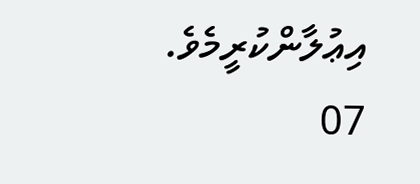އިޢުލާންކުރީމެވެ.
07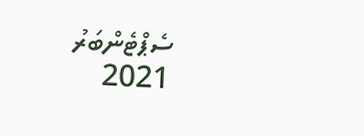ސެޕްޓެންބަރު 2021